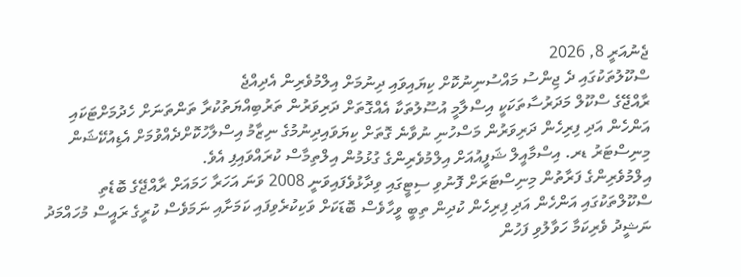ޖެނުއަރީ 8, 2026
ސްކޫލުތަކުގައި ދެ ޖިންސު މައްސުނިނުކޮށް ކިޔައިވައި ދިނުމަށް އިލްމުވެރިން އެދިއްޖެ
ރާއްޖޭގެ ސްކޫލް މަދަރުސާތަކަކީ އިސްލާމީ އުސޫލުތަކާ އެއްގޮތަށް ދަރިވަރުން ތަރުބިއްޔަތުކުރާ ތަންތަނަށް ހެދުމަށްޓަކައި އަންހެން އަދި ފިރިހެން ދަރިވަރުން މަސްހުނި ނުވާނެ ގޮތަށް ކިޔަވައިދިނުމުގެ ނިޒާމު އިސްލާހުކޮށްދެއްވުމަށް އެޑިއުކޭޝަން މިނިސްޓަރު ޑރ. އިސްމާއީލް ޝަފީއުއަށް އިލްމުވެރިންގެ ގުޅުމުން އިލްތިމާސް ކުރައްވައިފި އެވެ.
އިލްމުވެރިންގެ ފަރާތުން މިނިސްޓަރަށް ފޮނުވި ސިޓީގައި ވިދާޅުވެފައިވަނީ 2008 ވަނަ އަހަރާ ހަމައަށް ރާއްޖޭގެ ބޮޑެތި ސްކޫލްތަކުގައި އަންހެން އަދި ފިރިހެން ކުދިން ތިބީ ވީހާވެސް ބޮޑަކަށް ވަކިކުރެވިފައި ކަމަށާއި ނަމަވެސް ކުރީގެ ރައީސް މުހައްމަދު ނަޝީދު ވެރިކަމާ ހަވާލުވި ފަހުން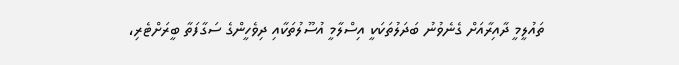ތައުލީމީ ދާއިރާއަށް ގެނެވުނު ބަދަލުތަކަކީ އިސްލާމީ އުސޫލުތަކާއި ދިވެހީންގެ ސަގާފަތާ ބީރަށްޓެރި،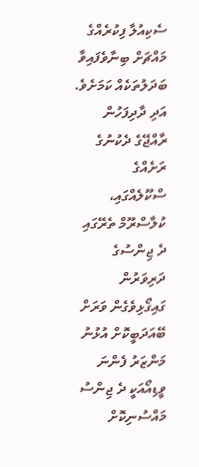ސެކިއުލާ ފިކުރެއްގެ މައްޗަށް ބިނާވެފައިވާ ބަދަލުތަކެއް ކަމަށެވެ.
އަދި ދާދިފަހުން ރާއްޖޭގެ ދެކުނުގެ ރަށެއްގެ ސްކޫލެއްގައި، ކުލާސްރޫމް ތެރޭގައި ދެ ޖިންސުގެ ދަރިވަރުން ގައިގޯޅިވެގެން ވަރަށް ބޭއަދަބީކޮށް އުޅުނު މަންޒަރު ފެންނަ ވީޑިއޯއަކީ ދެ ޖިންސު މައްސުނިކޮށް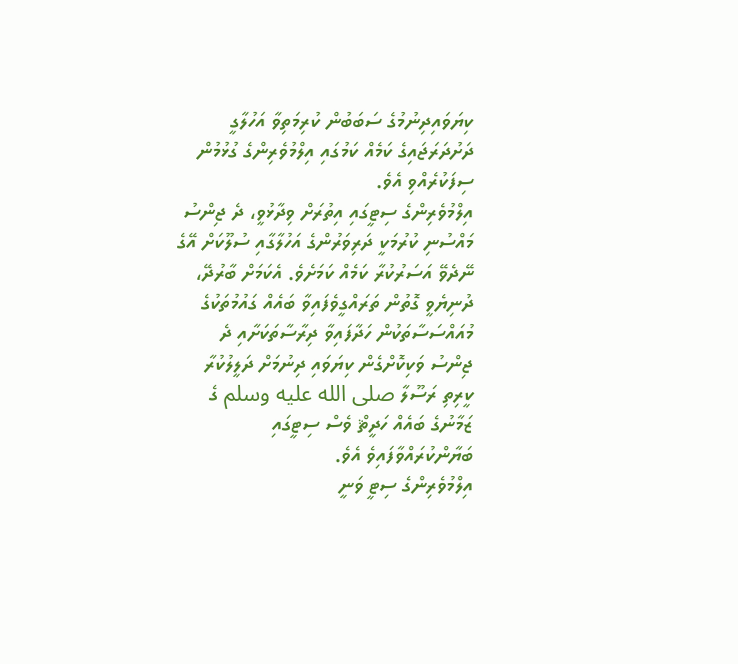ކިޔަވައިދިނުމުގެ ސަބަބުން ކުރިމަތިވާ އަހުލާގީ ދަށުދަރަޖައިގެ ކަމެއް ކަމުގައި އިލްމުވެރިންގެ ގުޅުމުން ސިފަކުރެއްވި އެވެ.
އިލްމުވެރިންގެ ސިޓީގައި އިތުރަށް ވިދާޅުވީ، ދެ ޖިންސު މައްސުނި ކުރުމަކީ ދަރިވަރުންގެ އަހުލާގާއި ސުލޫކަށް އޭގެ ނޭދެވޭ އަސަރުކުރާ ކަމެއް ކަމަށެވެ. އެކަމަށް ބާރުދޭ، ދުނިޔެވީ ގޮތުން ތަރައްގީވެފައިވާ ބައެއް ގައުމުތަކުގެ މުއައްސަސާތަކުން ހަދާފައިވާ ދިރާސާތަކަށާއި ދެ ޖިންސު ވަކިކޮށްގެން ކިޔަވައި ދިނުމަށް ދަލީލުކުރާ ކީރިތި ރަސޫލާ صلى الله عليه وسلم ގެ ޒަމާނުގެ ބައެއް ހަދީޘް ވެސް ސިޓީގައި ބަޔާންކުރައްވާފައިވެ އެވެ.
އިލްމުވެރިންގެ ސިޓީ ވަނީ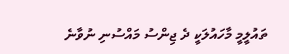ތައުލީމީ މާހައުލަކީ ދެ ޖިންސު މައްސުނި ނުވާނެ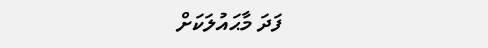ފަދަ މާޙައުލަކަށް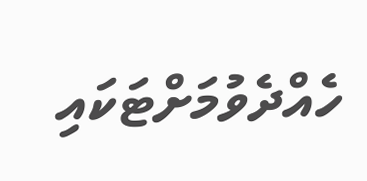ހެއްދެވުމަށްޓަކައި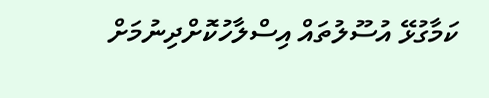ކަމާގުޅޭ އުސޫލުތައް އިސްލާހުކޮށްދިނުމަށް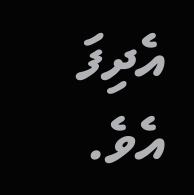އެދިފަ އެވެ.